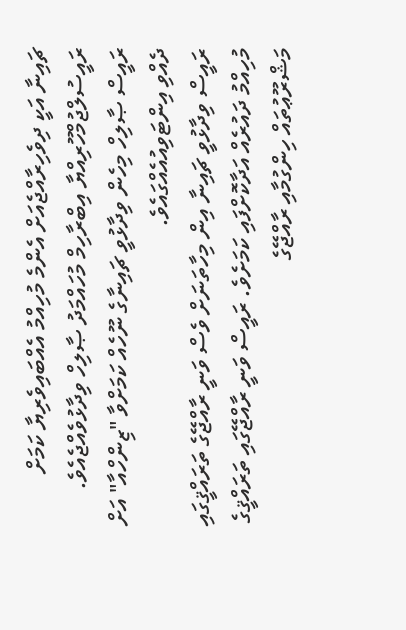ޗައިނާ އަކީ ދިވެހިރާއްޖެއަށް އެންމެ މުހިއްމު އެއްބައިވެރިޔާ ކަމަށް ރައީސުލްޖުމްހޫރިއްޔާ އިބްރާހިމް މުހައްމަދު ޞާލިހް ވިދާޅުވެއްޖެއެވެ.
ރައީސް ޞާލިހް މިހެން ވިދާޅުވީ ޗައިނާގެ ނޫހެއް ކަމަށްވާ "ޒިންހްއާ" އަށް ދެއްވި އިންޓަވިއުއެއްގައެވެ.
ރައީސް ވިދާޅުވީ ޗައިނާ އިން މިހާތަނަށް ވެސް ވަނީ ރާއްޖޭގެ ތަރައްޤީގައި މުހިއްމު ދައުރެއް އަދާކޮށްފައި ކަމަށެވެ. ރައީސް ވަނީ ރާއްޖޭގައި ތަރައްޤީގެ މަޝްރޫޢުތައް ހިންގުމާއި ރާއްޖޭގެ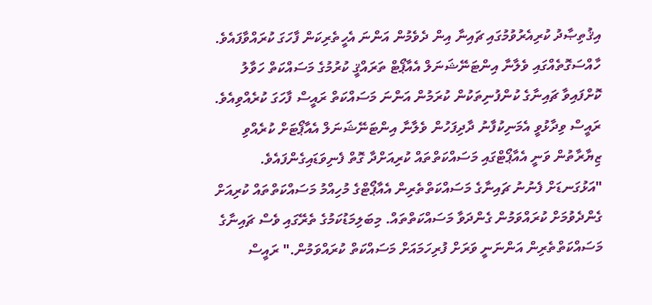އިޤުތިޞާދު ކުރިއެރުވުމުގައި ޗައިނާ އިން ދެވެމުން އަންނަ އެހީތެރިކަން ފާހަގަ ކުރައްވާފައެވެ.
ހާއްސަގޮތެއްގައި ވެލާނާ އިންޓަނޭޝަނަލް އެއާޕޯޓް ތަރައްޤީ ކުރުމުގެ މަސައްކަތް ހަވާލު ކޮށްފައިވާ ޗައިނާގެ ކުންފުނިތަކުން ކުރަމުން އަންނަ މަސައްކަތް ރައީސް ފާހަގަ ކުރެއްވިއެވެ. ރައީސް ވިދާޅުވީ އެމަނިކުފާނު ދާދިފަހުން ވެލާނާ އިންޓަނޭޝަނަލް އެއާޕޯޓަށް ކުރެއްވި ޒިޔާރާތުން ވަނީ އެއާޕޯޓްގައި މަސައްކަތްތައް ކުރިއަށްދާ ގޮތް ފެނިވަޑައިގެންފައެވެ.
"އަޅުގަނޑަށް ފެނުނު ޗައިނާގެ މަސައްކަތްތެރިން އެއާޕޯޓްގެ މުހިއްމު މަސައްކަތްތައް ކުރިއަށް ގެންދެވުމަށް ކުރައްވަމުން ގެންދަވާ މަސައްކަތްތައް. މިބަލިމަޑުކަމުގެ ތެރޭގައި ވެސް ޗައިނާގެ މަސައްކަތްތެރިން އަންނަނީ ވަރަށް ފުރިހަމައަށް މަސައްކަތް ކުރައްވަމުން." ރައީސް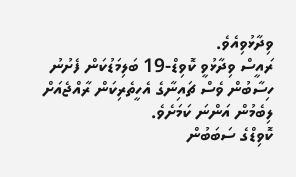ވިދާޅުވިއެވެ.
ރައީސް ވިދާޅުވީ ކޮވިޑް-19 ބަލިމަޑުކަން ފެށުނު ހިސާބުން ވެސް ޗައިނާގެ އެހީތެރިކަން ރާއްޖެއަށް ލިބެމުން އަންނަ ކަމަށެވެ.
ކޮވިޑްގެ ސަބަބުން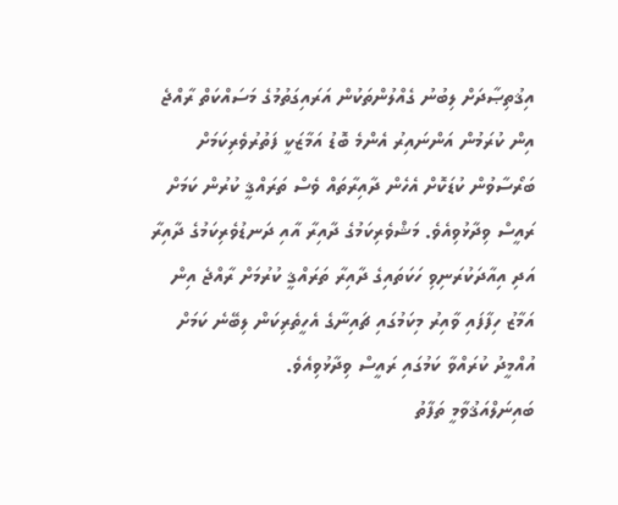އިޤުތިޞާދަށް ލިބުނު ގެއްލުންތަކުން އަރައިގަތުމުގެ މަސައްކަތް ރާއްޖެ އިން ކުރަމުން އަންނައިރު އެންމެ ބޮޑު އަމާޒަކީ ފަތުރުވެރިކަމަށް ބަރޯސާވުން ކުޑަކޮށް އެހެން ދާއިރާތައް ވެސް ތަރައްޤީ ކުރުން ކަމަށް ރައީސް ވިދާޅުވިއެވެ. މަޝްވެރިކަމުގެ ދާއިރާ އާއި ދަނޑުވެރިކަމުގެ ދާއިރާ އަދި އިއާދަކުރަނިވި ހަކަތައިގެ ދާއިރާ ތަރައްޤީ ކުރުމަށް ރާއްޖެ އިން އަމާޒު ހިފާފައި ވާއިރު މިކަމުގައި ޗައިނާގެ އެހީތެރިކަން ލިބޭނެ ކަމަށް އުއްމީދު ކުރައްވާ ކަމުގައި ރައީސް ވިދާޅުވިއެވެ.
ބައިނަލްއަޤުވާމީ ތަފާތު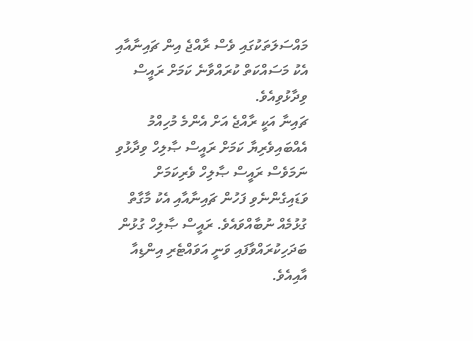މައްސަލަތަކުގައި ވެސް ރާއްޖެ އިން ޗައިނާއާއި އެކު މަސައްކަތް ކުރައްވާނެ ކަމަށް ރައީސް ވިދާޅުވިއެވެ.
ޗައިނާ އަކީ ރާއްޖެ އަށް އެންމެ މުހިއްމު އެއްބައިވެރިޔާ ކަމަށް ރައީސް ޞާލިހް ވިދާޅުވި ނަމަވެސް ރައީސް ޞާލިހް ވެރިކަމަށް ވަޑައިގެންނެވި ފަހުން ޗައިނާއާއި އެކު މާގާތް ގުޅުމެއް ނުބާއްވައެވެ. ރައީސް ޞާލިހް ގުޅުން ބަދަހިކުރައްވާފައި ވަނީ އަވައްޓެރި އިންޑިއާ އާއިއެވެ.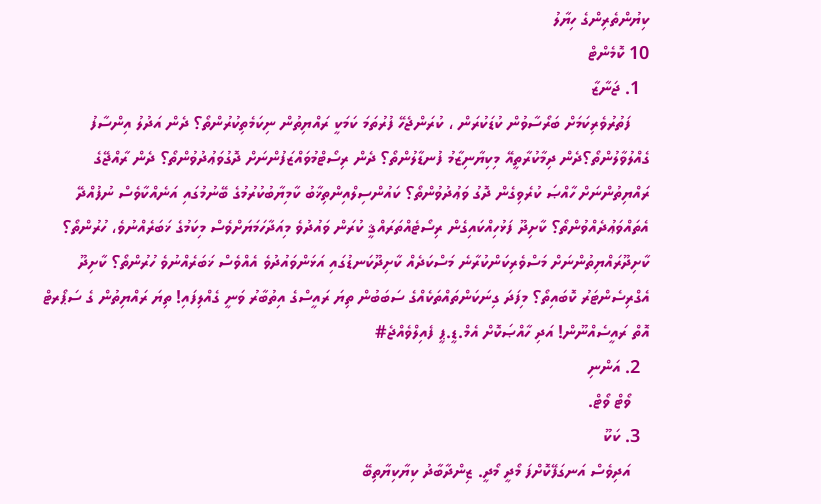ކިޔުންތެރިންގެ ހިޔާލު
10 ކޮމެންޓް
  1. ޖަނާޒާ
    ފަތުރުވެރިކަމަށް ބަރޯސާވުން ކުޑަކުރަން ، ކުރަންޖެހޭ ފުރުތަމަ ކަމަކީ ރައްޔިތުން ނިކަމެތިކުރުންތޯ؟ ދެން އަދުލު އިންސާފު ގެއްލުވާލުންތޯ؟ދެން ދިމާކުރާތީއޭ މިކިޔާނިޒާމު ފުނޑާލުންތޯ؟ ދެން ރިސޯޓްމުވައްޒަފުންނަށް ދޮގުވަޢުދުވުންތޯ؟ ދެން ރާއްޖޭގެ ރައްޔިތުންނަށް ހާއްޞަ ކުރެވިގެން ދޮގު ވަޢުދުވުންތޯ؟ ކައުންސިލްއިންތިޚާބު ކާމިޔާބުކުރުމުގެ ބޭނުމުގައި އަނެއްކާވެސް ނުފުއްދޭ އެތައްވަޢުދެއްވުންތޯ؟ ކާށިދޫ ފަޅުހިއްކައިގެން ރިސޯޓެއްތަރައްޤީ ކުރަން ވައުދުވެ މިއަދާހަމަޔަށްވެސް މިކަމުގެ ޚަބަރެއްނުވެ، ހުރުންތޯ؟ ކާށިދޫރައްޔިތުންނަށް މަސްވެރިކަންކުރާނެ މަސްކަދެއް ކާށިދޫކަނޑުގައި އަޅަންވައުދުވެ އެއްވެސް ޚަބަރެއްނުވެ ހުރުންތޯ؟ ކާށިދޫ އެގްރިސެންޓަރު ކޮބައިތޯ؟ މިފަދަ ގިނަކަންތައްތަކެއްގެ ސަބަބުން ތިޔަ ރައީސްގެ އިތުބާރު ވަނީ ގެއްލިފައި! ތިޔަ ރައްޔިތުން ގެ ސަޕޯރޓް އޮތް ރައީސެއްނޫން! އަދި ހާއްޞަކޮށް އެމް.ޑީ.ޕީ ފެއިލްވެއްޖެ#
  2. އަންނި
    ވޯޓް ވޯޓް.
  3. ކަކޫ
    އަދިވެސް އަނގަފޭކޮށްފަ މޯދީ މޯދީ. ޒިންދާބާދު ކިޔާކިޔާތިބޭ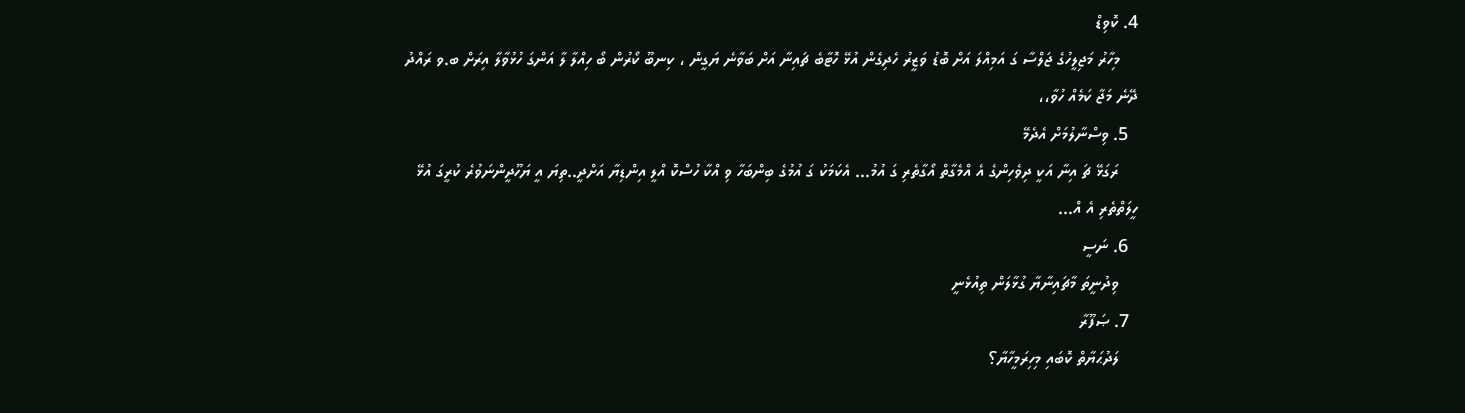4. ކޮވިޑް
    މިހާރު މަޖިލީހުގެ ޖަލްސާ ގަ އަމިއްލަ އަށް ބޮޑު ވަޒީރު ހެދިގެން އުޅޭ ހޮޓާބެ ޗައިނާ އަށް ބަވާނެ ޔަގީން ، ކިނބޫ ކޯރުން ބޯ ހިއްލާ ލާ އަންގަ ހުޅުވާލާ އިރަށް ބ.ވ ރައްދު ދޭނެ މަޖާ ކަމެއް ހުވާ،،
  5. ވިސްނާލުމަށް އެދެމޭ
    ރަގަޅޭ ޗަ އިނާ އަކީ ދިވެހިންގެ އެ އްމެގާތް އޯގާތެރި ގަ އުމު... އެކަމަކު ގަ އުމުގެ ބިންބަހާ ވި އްކާ ހުސްކޮ އްލީ އިންޑިޔާ އަށްދީ..ތިޔަ އީ ޔަހޫދީންނަވުރެ ކުރީގަ އުޅޭ ހީލަތްތެރި އެ އް...
  6. ނަސީ
    ވިދުނީތަ މާޗައިނާޔާ ގުޅާލަން ތިއުޅެނީ
  7. ޞަފޫރާ
    ލަދުޙަޔާތް ކޮބައި މިހިރަމީހާޔާ؟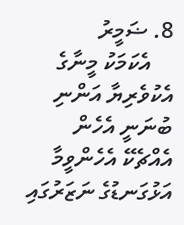8. ޟަމީރު
    އެކަމަކު މީނާގެ އެކުވެރިޔާ އަންނި ބުނަނީ އެހެން އެއްޗެކޭ އެހެންވީމާ އަޅުގަނޑުގެ ނަޒަރުގައި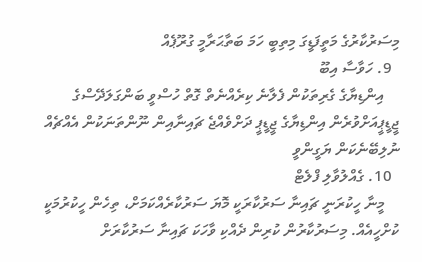މިސަރުކާރުގެ މަތީފަޑީގަ މިތިބީ ހަމަ ބަތާޙަރާމީ ގުރޫޕެއް
  9. ހަވާސާ އިބޫ
    އިންޑިޔާގެ ގެރިތަކުން ފެލާނެ ކިރެއްނެތް ގޮތް ހުސްވީ ބަންގަލަދޭސްގެ ޖީޑީޕީއަށްވުރެން އިންޑިޔާގެ ޖީޑީޕީ ދަށްވެއްޖެ ޗައިނާއިން ނޫންތަނަކުން އެއްޗެއް ނުލިބޭނެކަން ޔަގީންވީ
  10. ގެއްލުވާލި ފްލެޓް
    މީނާ ހީކުރަނީ ޗައިނާ ސަރުކާރަކީ މޮޔަ ސަރުކާރެއްކަމަށް، ތިހެން ހީކުރުމަކީ ކުށްހީއެއް. މިސަރުކާރުން ކުރިން ދެއްކި ވާހަކަ ޗައިނާ ސަރުކާރަށް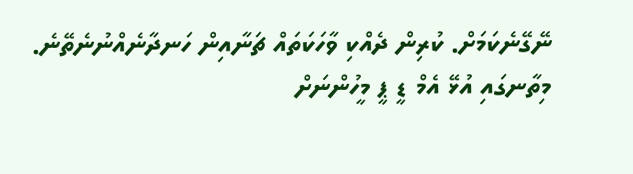ނޭގޭނެކަމަށް. ކުރިން ދެއްކި ވާހަކަތައް ޗަނާއިން ހަނދާނެއްނުނެތޭނެ. މިތާނގައި އުޅޭ އެމް ޑީ ޕީ މީހުންނަށް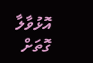އޮޅުވާލާ ގޮތަށް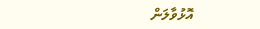އޮޅުވާލަން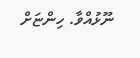ނޫޅުއްވާ. ހިންޏަށް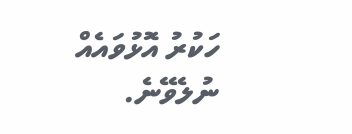ހަކުރު އޮޅުވައެއް ނުލެވޭނެ.